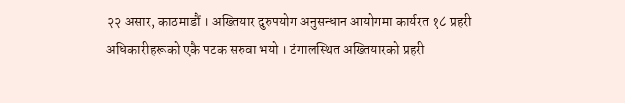२२ असार, काठमाडौं । अख्तियार दुरुपयोग अनुसन्धान आयोगमा कार्यरत १८ प्रहरी अधिकारीहरूको एकै पटक सरुवा भयो । टंगालस्थित अख्तियारको प्रहरी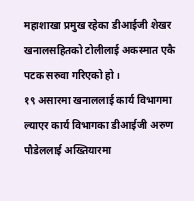महाशाखा प्रमुख रहेका डीआईजी शेखर खनालसहितको टोलीलाई अकस्मात एकै पटक सरुवा गरिएको हो ।
१९ असारमा खनाललाई कार्य विभागमा ल्याएर कार्य विभागका डीआईजी अरुण पौडेललाई अख्तियारमा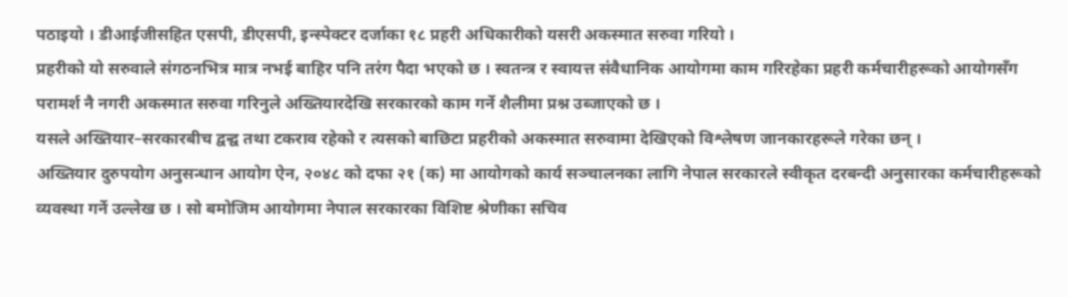पठाइयो । डीआईजीसहित एसपी, डीएसपी, इन्स्पेक्टर दर्जाका १८ प्रहरी अधिकारीको यसरी अकस्मात सरुवा गरियो ।
प्रहरीको यो सरुवाले संगठनभित्र मात्र नभई बाहिर पनि तरंग पैदा भएको छ । स्वतन्त्र र स्वायत्त संवैधानिक आयोगमा काम गरिरहेका प्रहरी कर्मचारीहरूको आयोगसँग परामर्श नै नगरी अकस्मात सरुवा गरिनुले अख्तियारदेखि सरकारको काम गर्ने शैलीमा प्रश्न उब्जाएको छ ।
यसले अख्तियार–सरकारबीच द्वन्द्व तथा टकराव रहेको र त्यसको बाछिटा प्रहरीको अकस्मात सरुवामा देखिएको विश्लेषण जानकारहरूले गरेका छन् ।
अख्तियार दुरुपयोग अनुसन्धान आयोग ऐन, २०४८ को दफा २१ (क) मा आयोगको कार्य सञ्चालनका लागि नेपाल सरकारले स्वीकृत दरबन्दी अनुसारका कर्मचारीहरूको व्यवस्था गर्ने उल्लेख छ । सो बमोजिम आयोगमा नेपाल सरकारका विशिष्ट श्रेणीका सचिव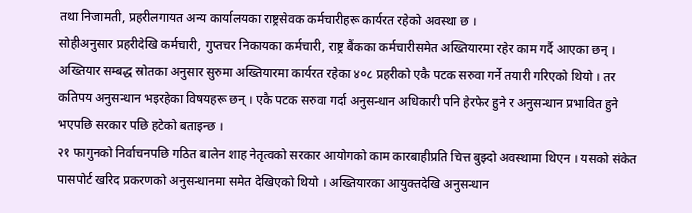तथा निजामती, प्रहरीलगायत अन्य कार्यालयका राष्ट्रसेवक कर्मचारीहरू कार्यरत रहेको अवस्था छ ।
सोहीअनुसार प्रहरीदेखि कर्मचारी, गुप्तचर निकायका कर्मचारी, राष्ट्र बैंकका कर्मचारीसमेत अख्तियारमा रहेर काम गर्दै आएका छन् । अख्तियार सम्बद्ध स्रोतका अनुसार सुरुमा अख्तियारमा कार्यरत रहेका ४०८ प्रहरीको एकै पटक सरुवा गर्ने तयारी गरिएको थियो । तर कतिपय अनुसन्धान भइरहेका विषयहरू छन् । एकै पटक सरुवा गर्दा अनुसन्धान अधिकारी पनि हेरफेर हुने र अनुसन्धान प्रभावित हुने भएपछि सरकार पछि हटेको बताइन्छ ।
२१ फागुनको निर्वाचनपछि गठित बालेन शाह नेतृत्वको सरकार आयोगको काम कारबाहीप्रति चित्त बुझ्दो अवस्थामा थिएन । यसको संकेत पासपोर्ट खरिद प्रकरणको अनुसन्धानमा समेत देखिएको थियो । अख्तियारका आयुक्तदेखि अनुसन्धान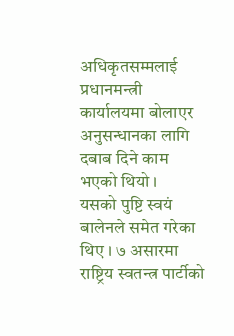अधिकृतसम्मलाई प्रधानमन्त्री कार्यालयमा बोलाएर अनुसन्धानका लागि दबाब दिने काम भएको थियो ।
यसको पुष्टि स्वयं बालेनले समेत गरेका थिए । ७ असारमा राष्ट्रिय स्वतन्त्र पार्टीको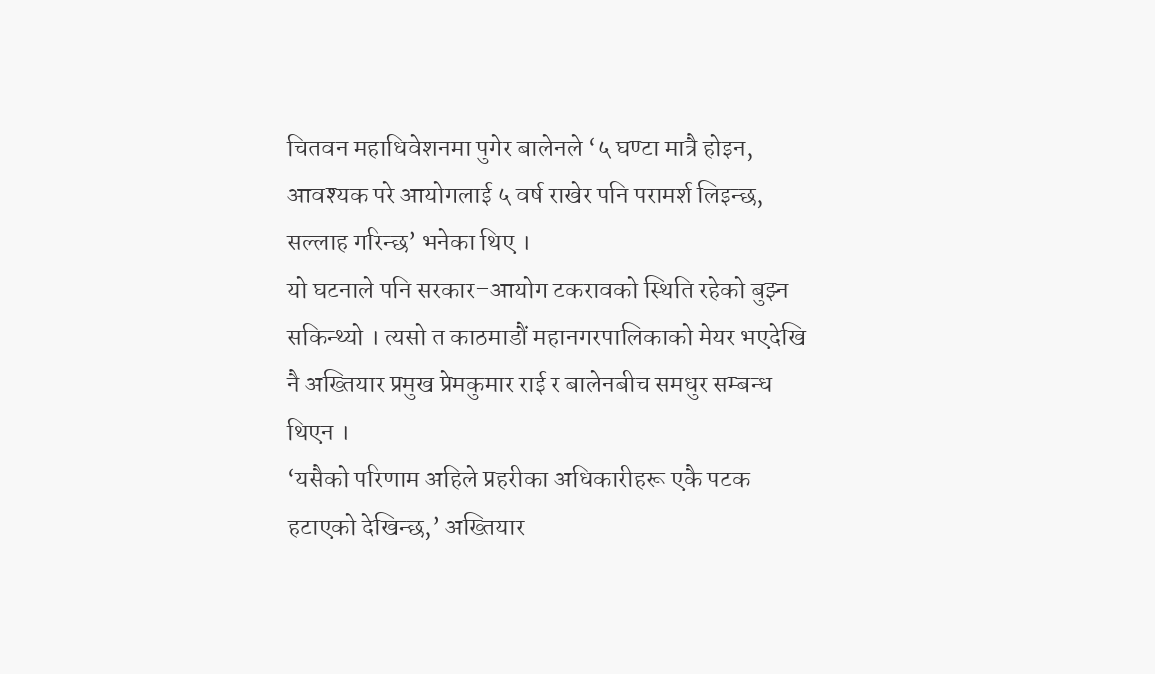चितवन महाधिवेशनमा पुगेर बालेनले ‘५ घण्टा मात्रै होइन, आवश्यक परे आयोगलाई ५ वर्ष राखेर पनि परामर्श लिइन्छ, सल्लाह गरिन्छ’ भनेका थिए ।
यो घटनाले पनि सरकार–आयोग टकरावको स्थिति रहेको बुझ्न सकिन्थ्यो । त्यसो त काठमाडौं महानगरपालिकाको मेयर भएदेखि नै अख्तियार प्रमुख प्रेमकुमार राई र बालेनबीच समधुर सम्बन्ध थिएन ।
‘यसैको परिणाम अहिले प्रहरीका अधिकारीहरू एकै पटक हटाएको देखिन्छ,’ अख्तियार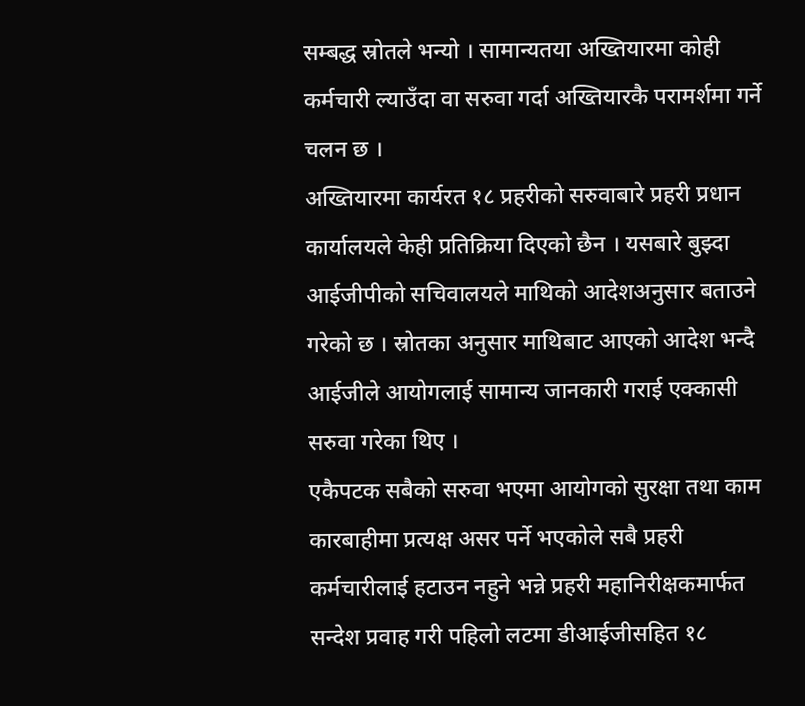सम्बद्ध स्रोतले भन्यो । सामान्यतया अख्तियारमा कोही कर्मचारी ल्याउँदा वा सरुवा गर्दा अख्तियारकै परामर्शमा गर्ने चलन छ ।
अख्तियारमा कार्यरत १८ प्रहरीको सरुवाबारे प्रहरी प्रधान कार्यालयले केही प्रतिक्रिया दिएको छैन । यसबारे बुझ्दा आईजीपीको सचिवालयले माथिको आदेशअनुसार बताउने गरेको छ । स्रोतका अनुसार माथिबाट आएको आदेश भन्दै आईजीले आयोगलाई सामान्य जानकारी गराई एक्कासी सरुवा गरेका थिए ।
एकैपटक सबैको सरुवा भएमा आयोगको सुरक्षा तथा काम कारबाहीमा प्रत्यक्ष असर पर्ने भएकोले सबै प्रहरी कर्मचारीलाई हटाउन नहुने भन्ने प्रहरी महानिरीक्षकमार्फत सन्देश प्रवाह गरी पहिलो लटमा डीआईजीसहित १८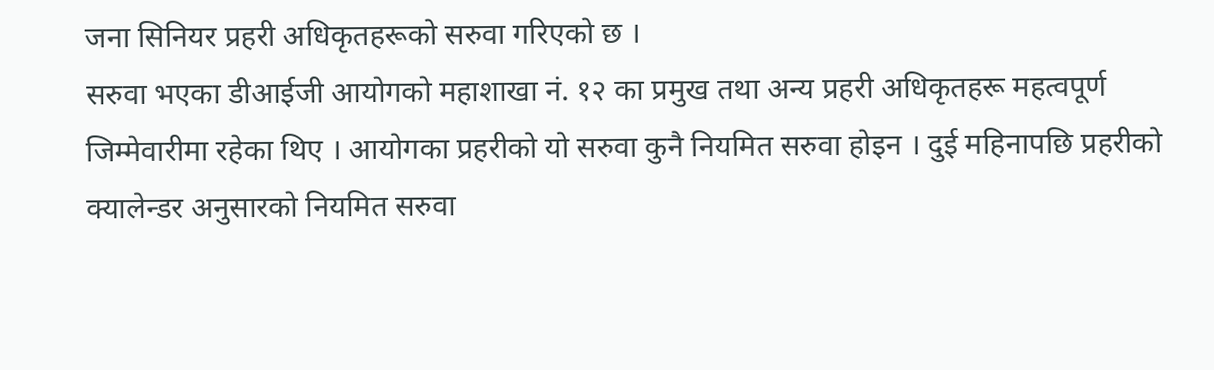जना सिनियर प्रहरी अधिकृतहरूको सरुवा गरिएको छ ।
सरुवा भएका डीआईजी आयोगको महाशाखा नं. १२ का प्रमुख तथा अन्य प्रहरी अधिकृतहरू महत्वपूर्ण जिम्मेवारीमा रहेका थिए । आयोगका प्रहरीको यो सरुवा कुनै नियमित सरुवा होइन । दुई महिनापछि प्रहरीको क्यालेन्डर अनुसारको नियमित सरुवा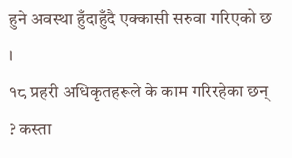हुने अवस्था हुँदाहुँदै एक्कासी सरुवा गरिएको छ ।
१८ प्रहरी अधिकृतहरूले के काम गरिरहेका छन् ? कस्ता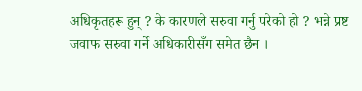अधिकृतहरू हुन् ? के कारणले सरुवा गर्नु परेको हो ? भन्ने प्रष्ट जवाफ सरुवा गर्ने अधिकारीसँग समेत छैन ।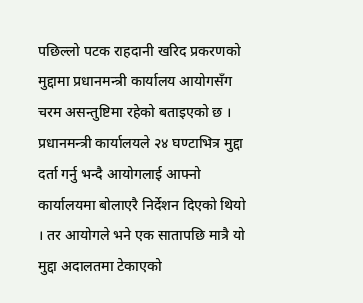पछिल्लो पटक राहदानी खरिद प्रकरणको मुद्दामा प्रधानमन्त्री कार्यालय आयोगसँग चरम असन्तुष्टिमा रहेको बताइएको छ । प्रधानमन्त्री कार्यालयले २४ घण्टाभित्र मुद्दा दर्ता गर्नु भन्दै आयोगलाई आफ्नो कार्यालयमा बोलाएरै निर्देशन दिएको थियो । तर आयोगले भने एक सातापछि मात्रै यो मुद्दा अदालतमा टेकाएको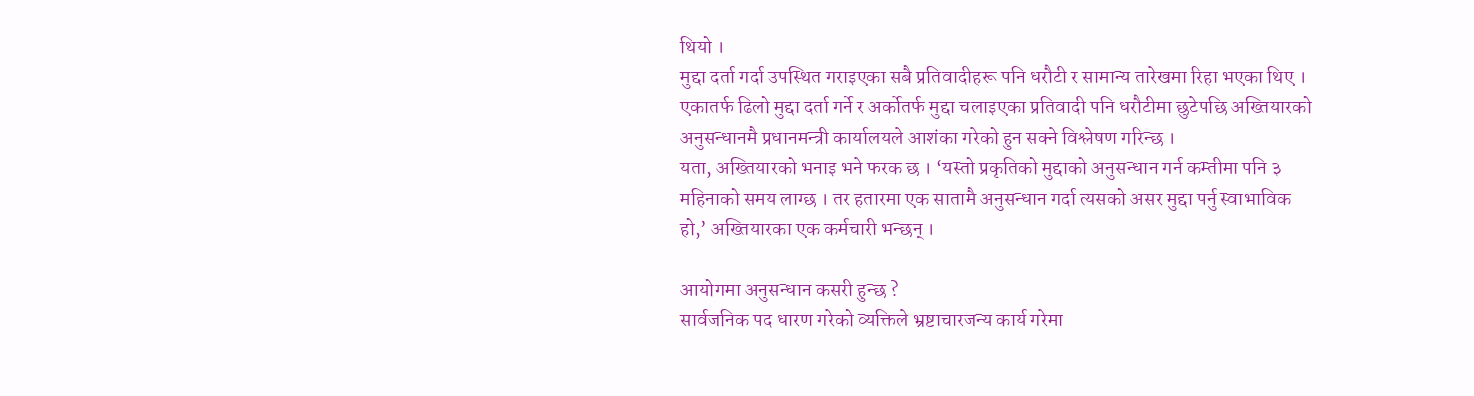थियो ।
मुद्दा दर्ता गर्दा उपस्थित गराइएका सबै प्रतिवादीहरू पनि धरौटी र सामान्य तारेखमा रिहा भएका थिए । एकातर्फ ढिलो मुद्दा दर्ता गर्ने र अर्कोतर्फ मुद्दा चलाइएका प्रतिवादी पनि धरौटीमा छुटेपछि अख्तियारको अनुसन्धानमै प्रधानमन्त्री कार्यालयले आशंका गरेको हुन सक्ने विश्लेषण गरिन्छ ।
यता, अख्तियारको भनाइ भने फरक छ । ‘यस्तो प्रकृतिको मुद्दाको अनुसन्धान गर्न कम्तीमा पनि ३ महिनाको समय लाग्छ । तर हतारमा एक सातामै अनुसन्धान गर्दा त्यसको असर मुद्दा पर्नु स्वाभाविक हो,’ अख्तियारका एक कर्मचारी भन्छन् ।

आयोगमा अनुसन्धान कसरी हुन्छ ?
सार्वजनिक पद धारण गरेको व्यक्तिले भ्रष्टाचारजन्य कार्य गरेमा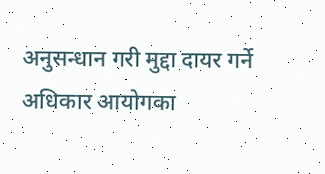अनुसन्धान गरी मुद्दा दायर गर्ने अधिकार आयोगका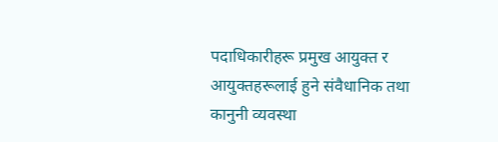पदाधिकारीहरू प्रमुख आयुक्त र आयुक्तहरूलाई हुने संवैधानिक तथा कानुनी व्यवस्था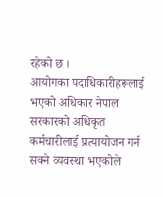रहेको छ ।
आयोगका पदाधिकारीहरूलाई भएको अधिकार नेपाल सरकारको अधिकृत कर्मचारीलाई प्रत्यायोजन गर्न सक्ने व्यवस्था भएकोले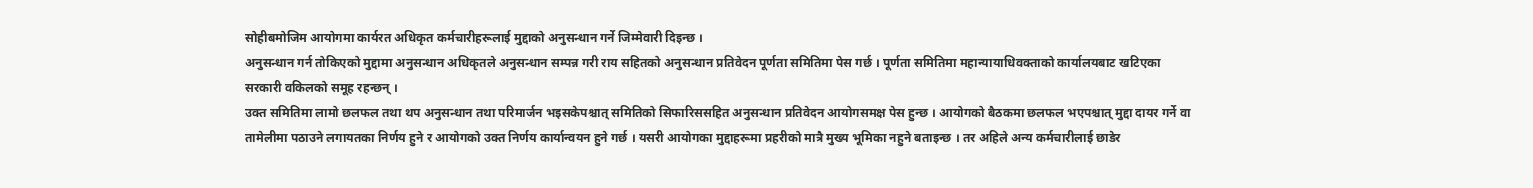सोहीबमोजिम आयोगमा कार्यरत अधिकृत कर्मचारीहरूलाई मुद्दाको अनुसन्धान गर्ने जिम्मेवारी दिइन्छ ।
अनुसन्धान गर्न तोकिएको मुद्दामा अनुसन्धान अधिकृतले अनुसन्धान सम्पन्न गरी राय सहितको अनुसन्धान प्रतिवेदन पूर्णता समितिमा पेस गर्छ । पूर्णता समितिमा महान्यायाधिवक्ताको कार्यालयबाट खटिएका सरकारी वकिलको समूह रहन्छन् ।
उक्त समितिमा लामो छलफल तथा थप अनुसन्धान तथा परिमार्जन भइसकेपश्चात् समितिको सिफारिससहित अनुसन्धान प्रतिवेदन आयोगसमक्ष पेस हुन्छ । आयोगको बैठकमा छलफल भएपश्चात् मुद्दा दायर गर्ने वा तामेलीमा पठाउने लगायतका निर्णय हुने र आयोगको उक्त निर्णय कार्यान्वयन हुने गर्छ । यसरी आयोगका मुद्दाहरूमा प्रहरीको मात्रै मुख्य भूमिका नहुने बताइन्छ । तर अहिले अन्य कर्मचारीलाई छाडेर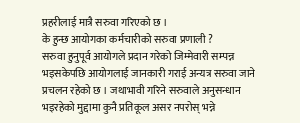प्रहरीलाई मात्रै सरुवा गरिएको छ ।
के हुन्छ आयोगका कर्मचारीको सरुवा प्रणाली ?
सरुवा हुनुपूर्व आयोगले प्रदान गरेको जिम्मेवारी सम्पन्न भइसकेपछि आयोगलाई जानकारी गराई अन्यत्र सरुवा जाने प्रचलन रहेको छ । जथाभावी गरिने सरुवाले अनुसन्धान भइरहेको मुद्दामा कुनै प्रतिकूल असर नपरोस् भन्ने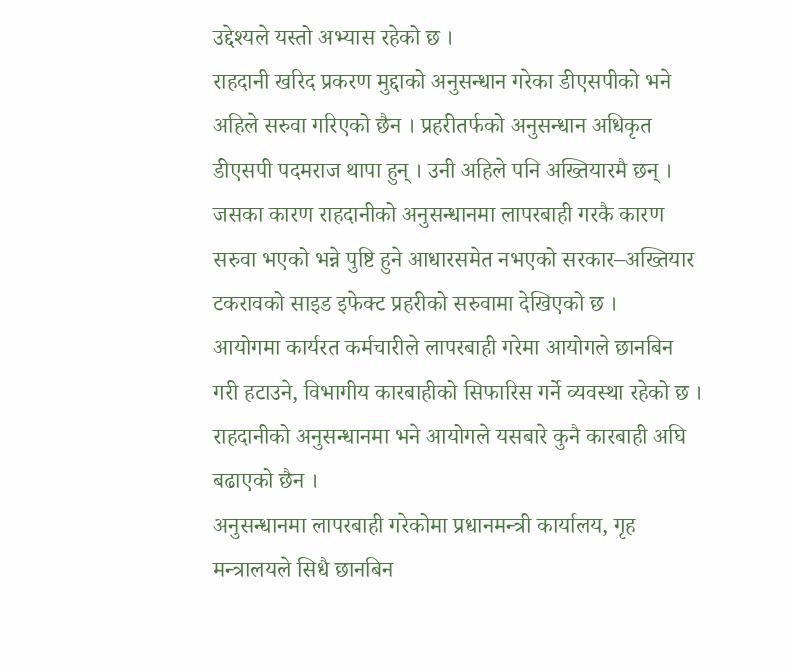उद्देश्यले यस्तो अभ्यास रहेको छ ।
राहदानी खरिद प्रकरण मुद्दाको अनुसन्धान गरेका डीएसपीको भने अहिले सरुवा गरिएको छैन । प्रहरीतर्फको अनुसन्धान अधिकृत डीएसपी पदमराज थापा हुन् । उनी अहिले पनि अख्तियारमै छन् । जसका कारण राहदानीको अनुसन्धानमा लापरबाही गरकै कारण सरुवा भएको भन्ने पुष्टि हुने आधारसमेत नभएको सरकार–अख्तियार टकरावको साइड इफेक्ट प्रहरीको सरुवामा देखिएको छ ।
आयोगमा कार्यरत कर्मचारीले लापरबाही गरेमा आयोगले छानबिन गरी हटाउने, विभागीय कारबाहीको सिफारिस गर्ने व्यवस्था रहेको छ । राहदानीको अनुसन्धानमा भने आयोगले यसबारे कुनै कारबाही अघि बढाएको छैन ।
अनुसन्धानमा लापरबाही गरेकोमा प्रधानमन्त्री कार्यालय, गृह मन्त्रालयले सिधै छानबिन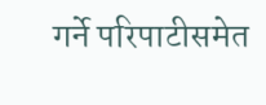गर्ने परिपाटीसमेत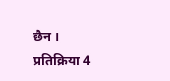छैन ।
प्रतिक्रिया 4